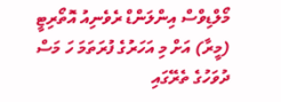މޯލްޑިވްސް އިންލަންޑް ރެވެނިއު އޮތޯރިޓީ (މީރާ) އަށް މި އަހަރުގެ ފުރަތަމަ ހަ މަސް ދުވަހުގެ ތެރޭގައި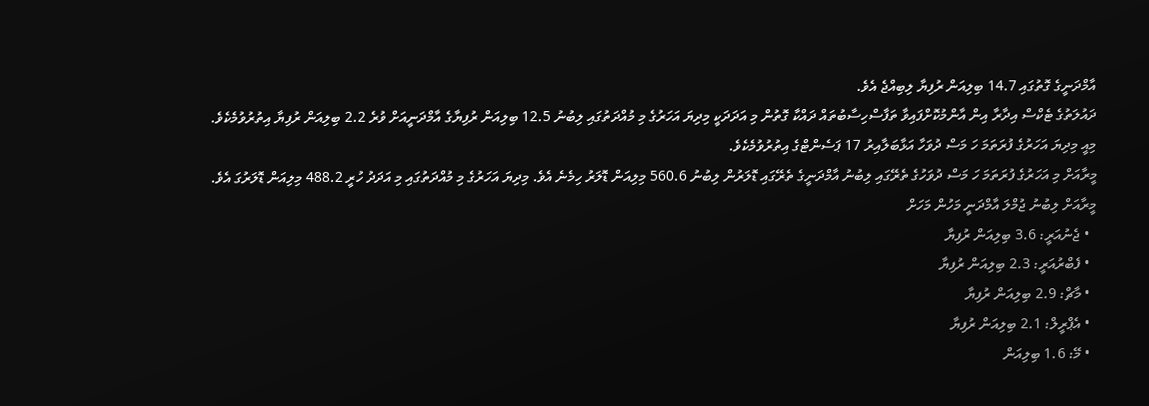އާމްދަނީގެ ގޮތުގައި 14.7 ބިލިއަން ރުފިޔާ ލިބިއްޖެ އެވެ.
ދައުލަތުގެ ޓެކްސް އިދާރާ އިން އާންމުކޮށްފައިވާ ތަފާސްހިސާބުތައް ދައްކާ ގޮތުން މި އަދަދަކީ މިދިޔަ އަހަރުގެ މި މުއްދަތުގައި ލިބުނު 12.5 ބިލިއަން ރުފިޔާގެ އާމްދަނީއަށް ވުރެ 2.2 ބިލިއަން ރުފިޔާ އިތުރުވުމެކެވެ. މިއީ މިދިޔަ އަހަރުގެ ފުރަތަމަ ހަ މަސް ދުވަހާ އަޅާބަލާއިރު 17 ޕަސެންޓްގެ އިތުރުވުމެކެވެ.
މީރާއަށް މި އަހަރުގެ ފުރަތަމަ ހަ މަސް ދުވަހުގެ ތެރޭގައި ލިބުނު އާމްދަނީގެ ތެރޭގައި ޑޮލަރުން ލިބުނު 560.6 މިލިއަން ޑޮލަރު ހިމެނެ އެވެ. މިދިޔަ އަހަރުގެ މި މުއްދަތުގައި މި އަދަދު ހުރީ 488.2 މިލިއަން ޑޮލަރުގަ އެވެ.
މީރާއަށް ލިބުނު ޖުމްލަ އާމްދަނީ މަހުން މަހަށް
  • ޖެނުއަރީ: 3.6 ބިލިއަން ރުފިޔާ
  • ފެބްރުއަރީ: 2.3 ބިލިއަން ރުފިޔާ
  • މާޗް: 2.9 ބިލިއަން ރުފިޔާ
  • އެޕްރީލް: 2.1 ބިލިއަން ރުފިޔާ
  • މޭ: 1.6 ބިލިއަން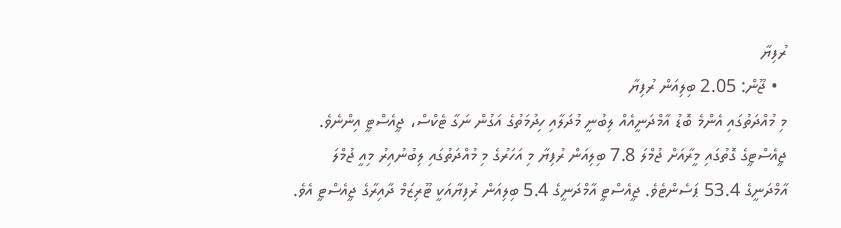ރުފިޔާ
  • ޖޫން: 2.05 ބިލިއަން ރުފިޔާ
މި މުއްދަތުގައި އެންމެ ބޮޑު އާމްދަނީއެއް ލިބުނީ މުދަލާއި ހިދުމަތުގެ އަގުން ނަގާ ޓެކްސް، ޖީއެސްޓީ އިންނެވެ.
ޖީއެސްޓީގެ ގޮތުގައި މީރާއަށް ޖުމްލަ 7.8 ބިލިއަން ރުފިޔާ މި އަހަރުގެ މި މުއްދަތުގައި ލިބުނުއިރު މިއީ ޖުމްލަ އާމްދަނީގެ 53.4 ޕަސެންޓެވެ. ޖީއެސްޓީ އާމްދަނީގެ 5.4 ބިލިއަން ރުފިޔާއަކީ ޓޫރިޒަމް ދާއިރާގެ ޖީއެސްޓީ އެވެ.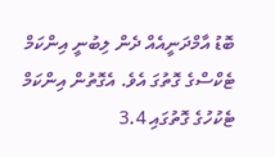ބޮޑު އާމްދަނީއެއް ދެން ލިބުނީ އިންކަމް ޓެކްސްގެ ގޮތުގަ އެވެ. އެގޮތުން އިންކަމް ޓެކުހުގެ ގޮތުގައި 3.4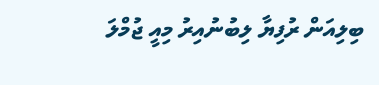ބިލިއަން ރުފިޔާ ލިބުނުއިރު މިއީ ޖުމްލަ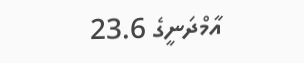އާމްދަނީގެ 23.6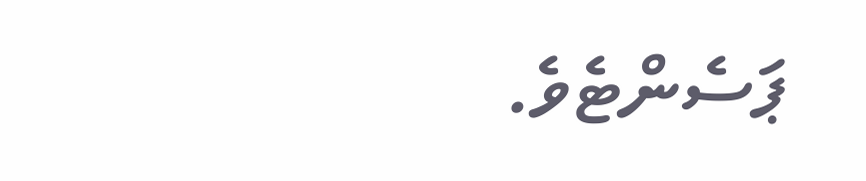ޕަސެންޓެވެ.